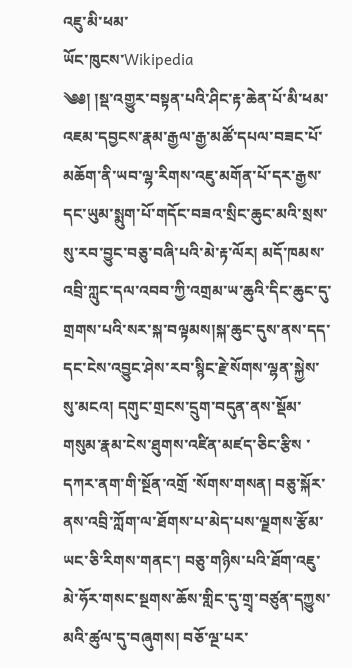འཇུ་མི་ཕམ་
ཡོང་ཁུངས་Wikipedia
༄༅། །སྡ་འགྱུར་བསྟན་པའི་ཤིང་རྟ་ཆེན་པོ་མི་ཕམ་འཇམ་དབྱངས་རྣམ་རྒྱལ་རྒྱ་མཚོ་དཔལ་བཟང་པོ་མཆོག་ནི་ཡབ་ལྷ་རིགས་འཇུ་མགོན་པོ་དར་རྒྱས་དང་ཡུམ་སྨུག་པོ་གདོང་བཟའ་སྲིང་ཆུང་མའི་སྲས་སུ་རབ་བྱུང་བཅུ་བཞི་པའི་མེ་རྟ་ལོར། མདོ་ཁམས་འབྲི་ཀླུང་དལ་འབབ་ཀྱི་འགྲམ་ཡ་ཆུའི་དིང་ཆུང་དུ་གྲགས་པའི་སར་སྐ་བལྟམས།སྐ་ཆུང་དུས་ནས་དད་དང་ངེས་འབྱུང་ཤེས་རབ་སྙིང་རྗེ་སོགས་ལྷན་སྐྱེས་སུ་མངའ། དགུང་གྲངས་དྲུག་བདུན་ནས་སྡོམ་གསུམ་རྣམ་ངེས་ཐུགས་འཛིན་མཛད་ཅིང་རྩིས ་དཀར་ནག་གི་སྔོན་འགྲོ ་སོགས་གསན། བཅུ་སྐོར་ནས་འབྲི་ཀློག་ལ་ཐོགས་པ་མེད་པས་ལྗགས་རྩོམ་ཡང་ཅི་རིགས་གནང་། བཅུ་གཉིས་པའི་ཐོག་འཇུ་མེ་ཧོར་གསང་སྔགས་ཆོས་གླིང་དུ་གྲྭ་བཙུན་དཀྱུས་མའི་ཚུལ་དུ་བཞུགས། བཅོ་ལྔ་པར་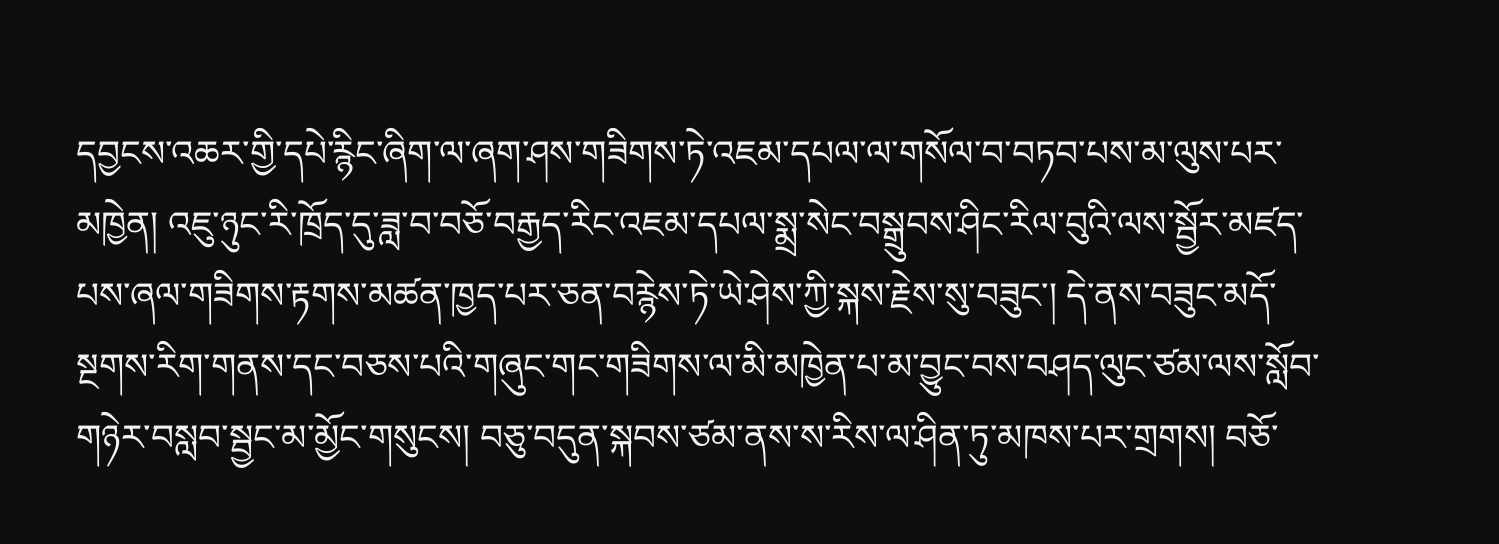དབྱངས་འཆར་གྱི་དཔེ་རྙིང་ཞིག་ལ་ཞག་ཤས་གཟིགས་ཏེ་འཇམ་དཔལ་ལ་གསོལ་བ་བཏབ་པས་མ་ལུས་པར་མཁྱེན། འཇུ་ཉུང་རི་ཁྲོད་དུ་ཟླ་བ་བཅོ་བརྒྱད་རིང་འཇམ་དཔལ་སྨྲ་སེང་བསྒྲུབས་ཤིང་རིལ་བུའི་ལས་སྦྱོར་མཛད་པས་ཞལ་གཟིགས་རྟགས་མཚན་ཁྱད་པར་ཅན་བརྙེས་ཏེ་ཡེ་ཤེས་ཀྱི་སྐས་རྗེས་སུ་བཟུང་། དེ་ནས་བཟུང་མདོ་སྔགས་རིག་གནས་དང་བཅས་པའི་གཞུང་གང་གཟིགས་ལ་མི་མཁྱེན་པ་མ་བྱུང་བས་བཤད་ལུང་ཙམ་ལས་སློབ་གཉེར་བསླབ་སྦྱང་མ་མྱོང་གསུངས། བཅུ་བདུན་སྐབས་ཙམ་ནས་ས་རིས་ལ་ཤིན་ཏུ་མཁས་པར་གྲགས། བཅོ་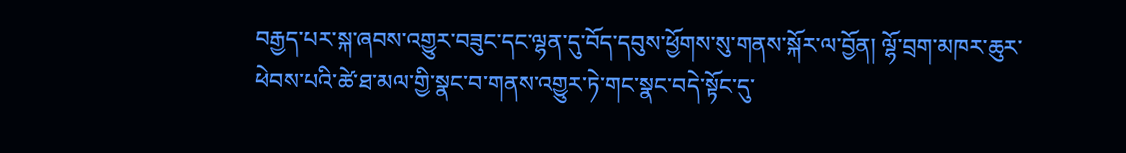བརྒྱད་པར་སྐ་ཞབས་འགྱུར་བཟུང་དང་ལྷན་དུ་བོད་དབུས་ཕྱོགས་སུ་གནས་སྐོར་ལ་བྱོན། ལྷོ་བྲག་མཁར་ཆུར་ཕེབས་པའི་ཚེ་ཐ་མལ་གྱི་སྣང་བ་གནས་འགྱུར་ཏེ་གང་སྣང་བདེ་སྟོང་དུ་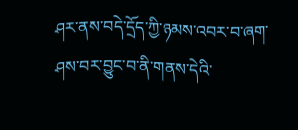ཤར་ནས་བདེ་དྲོད་ཀྱི་ཉམས་འབར་བ་ཞག་ཤས་བར་བྱུང་བ་ནི་གནས་དེའི་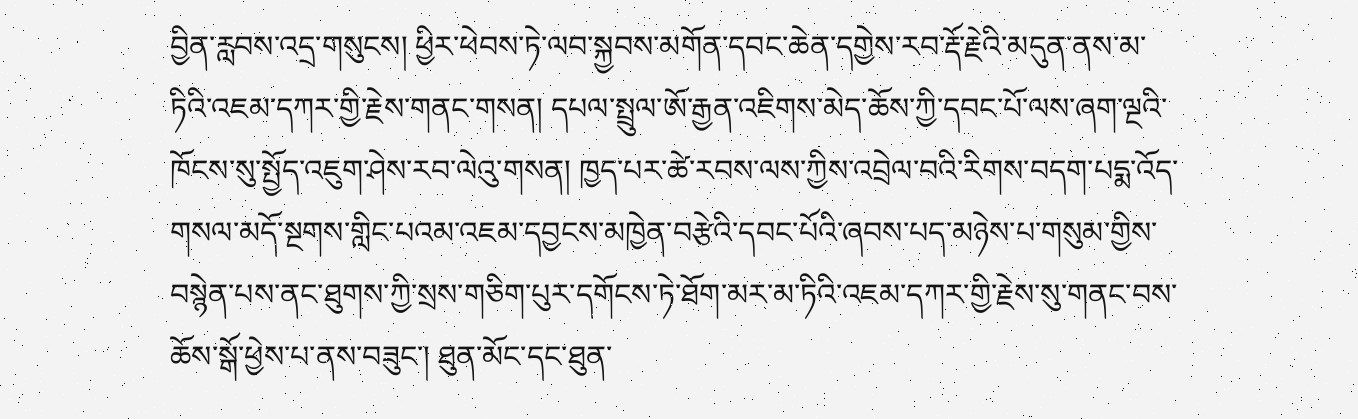བྱིན་རླབས་འདྲ་གསུངས། ཕྱིར་ཕེབས་ཏེ་ལབ་སྐྱབས་མགོན་དབང་ཆེན་དགྱེས་རབ་རྡོ་རྗེའི་མདུན་ནས་མ་ཏིའི་འཇམ་དཀར་གྱི་རྗེས་གནང་གསན། དཔལ་སྤྲུལ་ཨོ་རྒྱན་འཇིགས་མེད་ཆོས་ཀྱི་དབང་པོ་ལས་ཞག་ལྔའི་ཁོངས་སུ་སྤྱོད་འཇུག་ཤེས་རབ་ལེའུ་གསན། ཁྱད་པར་ཚེ་རབས་ལས་ཀྱིས་འབྲེལ་བའི་རིགས་བདག་པདྨ་འོད་གསལ་མདོ་སྔགས་གླིང་པའམ་འཇམ་དབྱངས་མཁྱེན་བརྩེའི་དབང་པོའི་ཞབས་པད་མཉེས་པ་གསུམ་གྱིས་བསྙེན་པས་ནང་ཐུགས་ཀྱི་སྲས་གཅིག་པུར་དགོངས་ཏེ་ཐོག་མར་མ་ཏིའི་འཇམ་དཀར་གྱི་རྗེས་སུ་གནང་བས་ཆོས་སྒོ་ཕྱེས་པ་ནས་བཟུང་། ཐུན་མོང་དང་ཐུན་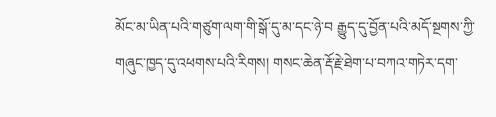མོང་མ་ཡིན་པའི་གཙུག་ལག་གི་སྒོ་དུ་མ་དང་ཉེ་བ རྒྱུད་དུ་བྱོན་པའི་མདོ་སྔགས་ཀྱི་གཞུང་ཁྱད་དུ་འཕགས་པའི་རིགས། གསང་ཆེན་རྡོ་རྗེ་ཐེག་པ་བཀའ་གཏེར་དག་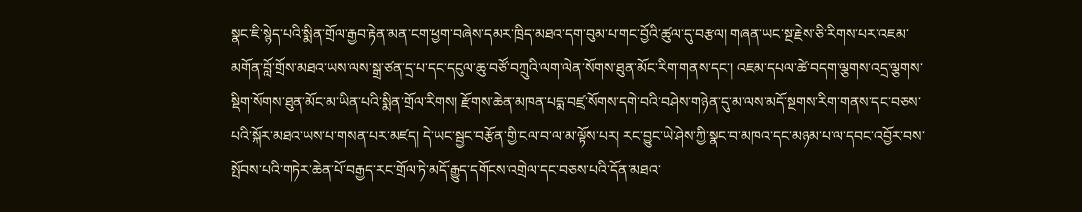སྣང་ཇི་སྙེད་པའི་སྨིན་གྲོལ་རྒྱབ་རྟེན་མན་ངག་ཕྱག་བཞེས་དམར་ཁྲིད་མཐའ་དག་བུམ་པ་གང་བྱོའི་ཚུལ་དུ་བརྩལ། གཞན་ཡང་སྔ་རྗེས་ཅི་རིགས་པར་འཇམ་མགོན་བློ་གྲོས་མཐའ་ཡས་ལས་སྒྲ་ཙན་དྲ་པ་དང་དངུལ་ཆུ་བཙོ་བཀྲུའི་ལག་ལེན་སོགས་ཐུན་མོང་རིག་གནས་དང་། འཇམ་དཔལ་ཚེ་བདག་ལྕགས་འདྲ་ལྕགས་སྡིག་སོགས་ཐུན་མོང་མ་ཡིན་པའི་སྨིན་གྲོལ་རིགས། རྫོགས་ཆེན་མཁན་པདྨ་བཛྲ་སོགས་དགེ་བའི་བཤེས་གཉེན་དུ་མ་ལས་མདོ་སྔགས་རིག་གནས་དང་བཅས་པའི་སྐོར་མཐའ་ཡས་པ་གསན་པར་མཛད། དེ་ཡང་སྦྱང་བརྩོན་གྱི་ངལ་བ་ལ་མ་ལྟོས་པར། རང་བྱུང་ཡེ་ཤེས་ཀྱི་སྣང་བ་མཁའ་དང་མཉམ་པ་ལ་དབང་འབྱོར་བས་སྤོབས་པའི་གཏེར་ཆེན་པོ་བརྒྱད་རང་གྲོལ་ཏེ་མདོ་རྒྱུད་དགོངས་འགྲེལ་དང་བཅས་པའི་དོན་མཐའ་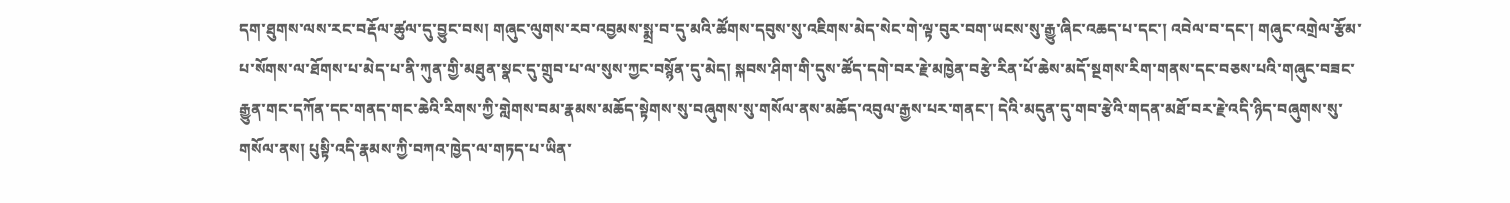དག་ཐུགས་ལས་རང་བརྡོལ་ཚུལ་དུ་བྱུང་བས། གཞུང་ལུགས་རབ་འབྱམས་སྨྲ་བ་དུ་མའི་ཚོགས་དབུས་སུ་འཇིགས་མེད་སེང་གེ་ལྟ་བུར་བག་ཡངས་སུ་རྒྱུ་ཞིང་འཆད་པ་དང་། འབེལ་བ་དང་། གཞུང་འགྲེལ་རྩོམ་པ་སོགས་ལ་ཐོགས་པ་མེད་པ་ནི་ཀུན་གྱི་མཐུན་སྣང་དུ་གྲུབ་པ་ལ་སུས་ཀྱང་བསྙོན་དུ་མེད། སྐབས་ཤིག་གི་དུས་ཚོད་དགེ་བར་རྗེ་མཁྱེན་བརྩེ་རིན་པོ་ཆེས་མདོ་སྔགས་རིག་གནས་དང་བཅས་པའི་གཞུང་བཟང་རྒྱུན་གང་དཀོན་དང་གནད་གང་ཆེའི་རིགས་ཀྱི་གླེགས་བམ་རྣམས་མཆོད་སྟེགས་སུ་བཞུགས་སུ་གསོལ་ནས་མཆོད་འབུལ་རྒྱས་པར་གནང་། དེའི་མདུན་དུ་གབ་རྩེའི་གདན་མཐོ་བར་རྗེ་འདི་ཉིད་བཞུགས་སུ་གསོལ་ནས། པུསྟི་འདི་རྣམས་ཀྱི་བཀའ་ཁྱེད་ལ་གཏད་པ་ཡིན་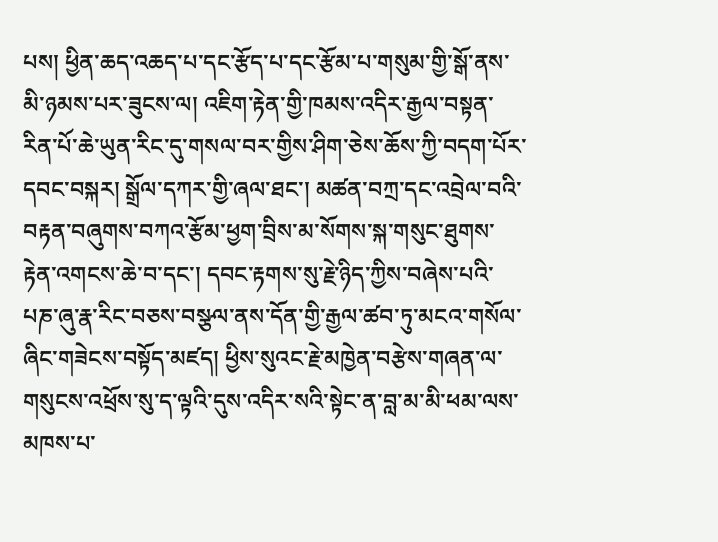པས། ཕྱིན་ཆད་འཆད་པ་དང་རྩོད་པ་དང་རྩོམ་པ་གསུམ་གྱི་སྒོ་ནས་མི་ཉམས་པར་ཟུངས་ལ། འཇིག་རྟེན་གྱི་ཁམས་འདིར་རྒྱལ་བསྟན་རིན་པོ་ཆེ་ཡུན་རིང་དུ་གསལ་བར་གྱིས་ཤིག་ཅེས་ཆོས་ཀྱི་བདག་པོར་དབང་བསྐར། སྒྲོལ་དཀར་གྱི་ཞལ་ཐང་། མཚན་བཀྲ་དང་འབྲེལ་བའི་བརྟན་བཞུགས་བཀའ་རྩོམ་ཕྱག་བྲིས་མ་སོགས་སྐ་གསུང་ཐུགས་རྟེན་འགངས་ཆེ་བ་དང་། དབང་རྟགས་སུ་རྗེ་ཉིད་ཀྱིས་བཞེས་པའི་པཎ་ཞུ་རྣ་རིང་བཅས་བསྩལ་ནས་དོན་གྱི་རྒྱལ་ཚབ་ཏུ་མངའ་གསོལ་ཞིང་གཟེངས་བསྟོད་མཛད། ཕྱིས་སུའང་རྗེ་མཁྱེན་བརྩེས་གཞན་ལ་གསུངས་འཕྲོས་སུ་ད་ལྟའི་དུས་འདིར་སའི་སྟེང་ན་བླ་མ་མི་ཕམ་ལས་མཁས་པ་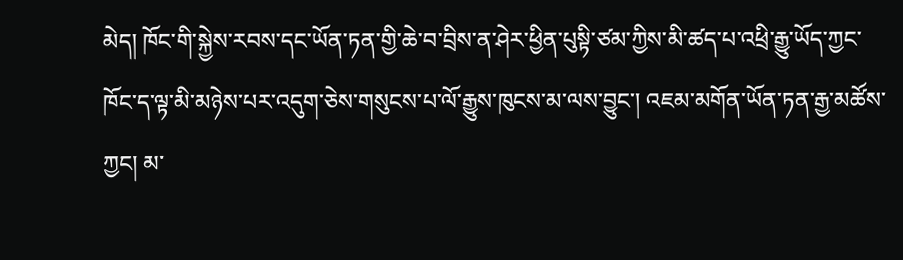མེད། ཁོང་གི་སྐྱེས་རབས་དང་ཡོན་ཏན་གྱི་ཆེ་བ་བྲིས་ན་ཤེར་ཕྱིན་པུསྟི་ཙམ་ཀྱིས་མི་ཚད་པ་འཕྲི་རྒྱུ་ཡོད་ཀྱང་ཁོང་ད་ལྟ་མི་མཉེས་པར་འདུག་ཅེས་གསུངས་པ་ལོ་རྒྱུས་ཁུངས་མ་ལས་བྱུང་། འཇམ་མགོན་ཡོན་ཏན་རྒྱ་མཚོས་ཀྱང། མ་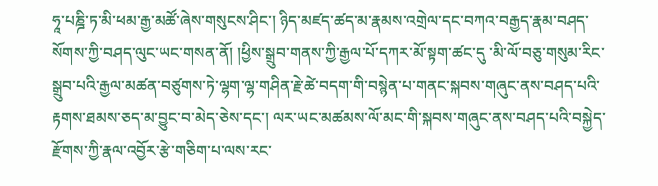ཧཱ་པཎྜི་ཏ་མི་ཕམ་རྒྱ་མཚོ་ཞེས་གསུངས་ཤིང་། ཉིད་མཛད་ཚད་མ་རྣམས་འགྲེལ་དང་བཀའ་བརྒྱད་རྣམ་བཤད་སོགས་ཀྱི་བཤད་ལུང་ཡང་གསན་ནོ། །ཕྱིས་སྒྲུབ་གནས་ཀྱི་རྒྱལ་པོ་དཀར་མོ་སྟག་ཚང་དུ ་མི་ལོ་བཅུ་གསུམ་རིང་སྒྲུབ་པའི་རྒྱལ་མཚན་བཙུགས་ཏེ་ལྷག་ལྷ་གཤིན་རྗེ་ཚེ་བདག་གི་བསྙེན་པ་གནང་སྐབས་གཞུང་ནས་བཤད་པའི་རྟགས་ཐམས་ཅད་མ་བྱུང་བ་མེད་ཅེས་དང་། ལར་ཡང་མཚམས་ལོ་མང་གི་སྐབས་གཞུང་ནས་བཤད་པའི་བསྐྱེད་རྫོགས་ཀྱི་རྣལ་འབྱོར་རྩེ་གཅིག་པ་ལས་རང་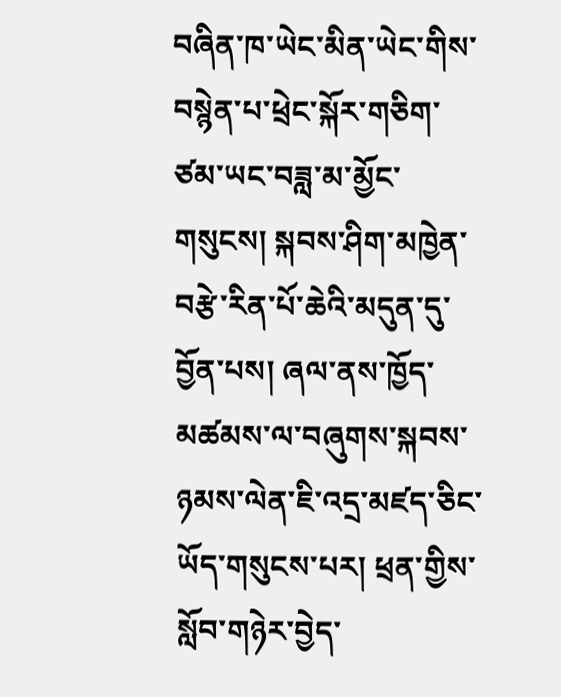བཞིན་ཁ་ཡེང་མིན་ཡེང་གིས་བསྙེན་པ་ཕྲེང་སྐོར་གཅིག་ཙམ་ཡང་བཟླ་མ་མྱོང་གསུངས། སྐབས་ཤིག་མཁྱེན་བརྩེ་རིན་པོ་ཆེའི་མདུན་དུ་བྱོན་པས། ཞལ་ནས་ཁྱོད་མཚམས་ལ་བཞུགས་སྐབས་ཉམས་ལེན་ཇི་འདྲ་མཛད་ཅིང་ཡོད་གསུངས་པར། ཕྲན་གྱིས་སློབ་གཉེར་བྱེད་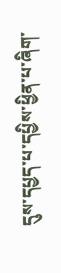དུས་དཔྱད་པ་དཔྱིས་ཕྱིན་པ་ཞིག་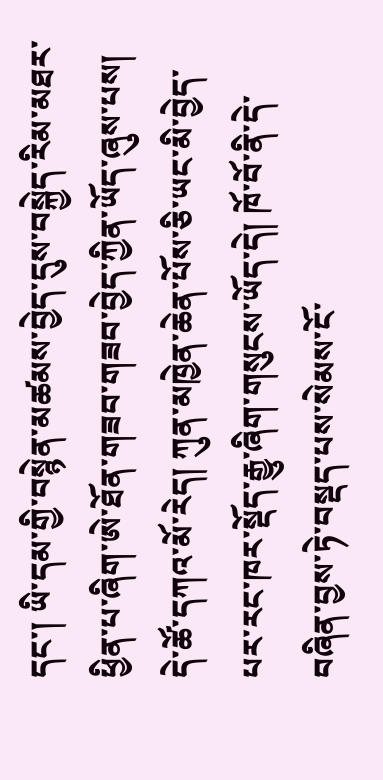དང་། ཡི་དམ་གྱི་བསྙེན་མཚམས་བྱེད་དུས་བསྐྱེད་རིམ་མཐར་ཕྱིན་པ་ཞིག་ཨེ་ཐོན་གཟབ་གཟབ་བྱེད་ཀྱིན་ཡོད་ཞུས་པས། དེ་ཚོ་དཀའ་མོ་རེད། ཀུན་མཁྱེན་ཆེན་པོས་ཅི་ཡང་མི་བྱེད་པར་རང་ཁར་སྡོད་རྒྱུ་ཞིག་གསུངས་ཡོད་དེ། ཁོ་བོ་ནི་དེ་བཞིན་བྱས་ཏེ་བསྡད་པས་སེམས་ངོ་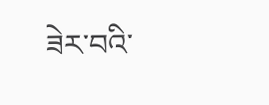ཟེར་བའི་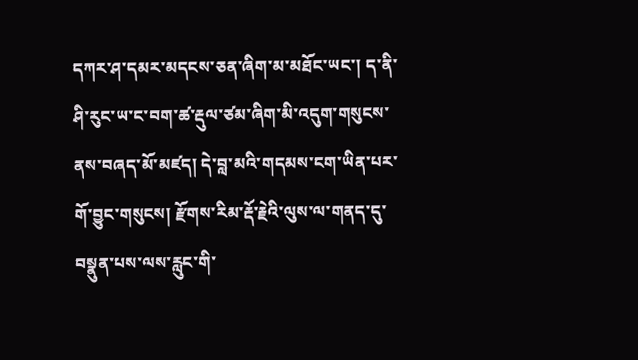དཀར་ཤ་དམར་མདངས་ཅན་ཞིག་མ་མཐོང་ཡང་། ད་ནི་ཤི་རུང་ཡ་ང་བག་ཚ་རྡུལ་ཙམ་ཞིག་མི་འདུག་གསུངས་ནས་བཞད་མོ་མཛད། དེ་བླ་མའི་གདམས་ངག་ཡིན་པར་གོ་བྱུང་གསུངས། རྫོགས་རིམ་རྡོ་རྗེའི་ལུས་ལ་གནད་དུ་བསྣུན་པས་ལས་རླུང་གི་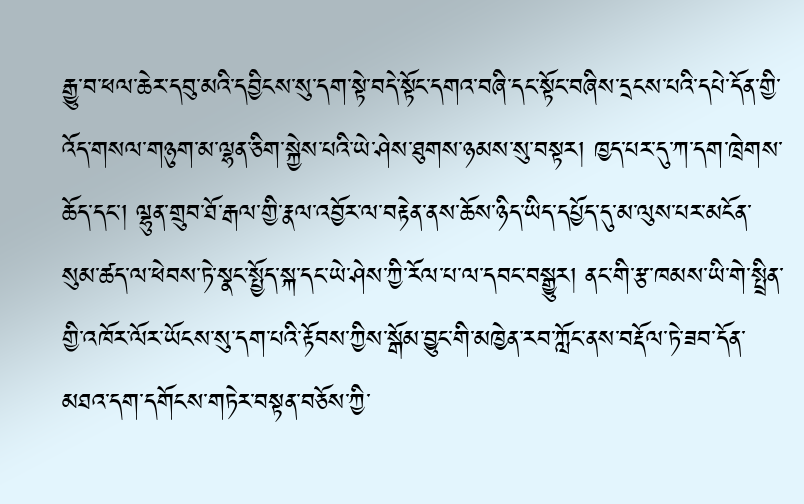རྒྱུ་བ་ཕལ་ཆེར་དབུ་མའི་དབྱིངས་སུ་དག་སྟེ་བདེ་སྟོང་དགའ་བཞི་དང་སྟོང་བཞིས་དྲངས་པའི་དཔེ་དོན་གྱི་འོད་གསལ་གཉུག་མ་ལྷན་ཅིག་སྐྱེས་པའི་ཡེ་ཤེས་ཐུགས་ཉམས་སུ་བསྟར། ཁྱད་པར་དུ་ཀ་དག་ཁྲེགས་ཆོད་དང་། ལྷུན་གྲུབ་ཐོ་རྒལ་གྱི་རྣལ་འབྱོར་ལ་བརྟེན་ནས་ཆོས་ཉིད་ཡིད་དཔྱོད་དུ་མ་ལུས་པར་མངོན་སུམ་ཚད་ལ་ཕེབས་ཏེ་སྣང་སྤྱོད་སྐ་དང་ཡེ་ཤེས་ཀྱི་རོལ་པ་ལ་དབང་བསྒྱུར། ནང་གི་རྩ་ཁམས་ཡི་གེ་སྤྲིན་གྱི་འཁོར་ལོར་ཡོངས་སུ་དག་པའི་རྟོབས་ཀྱིས་སྒོམ་བྱུང་གི་མཁྱེན་རབ་ཀློང་ནས་བརྡོལ་ཏེ་ཟབ་དོན་མཐའ་དག་དགོངས་གཏེར་བསྟན་བཅོས་ཀྱི་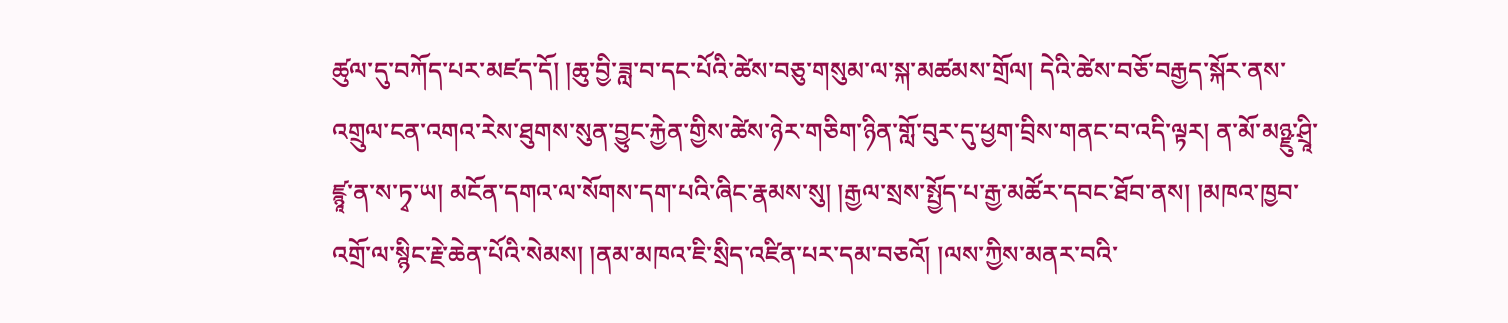ཚུལ་དུ་བཀོད་པར་མཛད་དོ། །ཆུ་བྱི་ཟླ་བ་དང་པོའི་ཚེས་བཅུ་གསུམ་ལ་སྐ་མཚམས་གྲོལ། དེའི་ཚེས་བཅོ་བརྒྱད་སྐོར་ནས་འགྲུལ་ངན་འགའ་རེས་ཐུགས་སུན་བྱུང་རྐྱེན་གྱིས་ཚེས་ཉེར་གཅིག་ཉིན་གློ་བུར་དུ་ཕྱག་བྲིས་གནང་བ་འདི་ལྟར། ན་མོ་མཉྫུ་ཤྲཱི་ཛྙཱ་ན་ས་ཏྭ་ཡ། མངོན་དགའ་ལ་སོགས་དག་པའི་ཞིང་རྣམས་སུ། །རྒྱལ་སྲས་སྤྱོད་པ་རྒྱ་མཚོར་དབང་ཐོབ་ནས། །མཁའ་ཁྱབ་འགྲོ་ལ་སྙིང་རྗེ་ཆེན་པོའི་སེམས། །ནམ་མཁའ་ཇི་སྲིད་འཛིན་པར་དམ་བཅའོ། །ལས་ཀྱིས་མནར་བའི་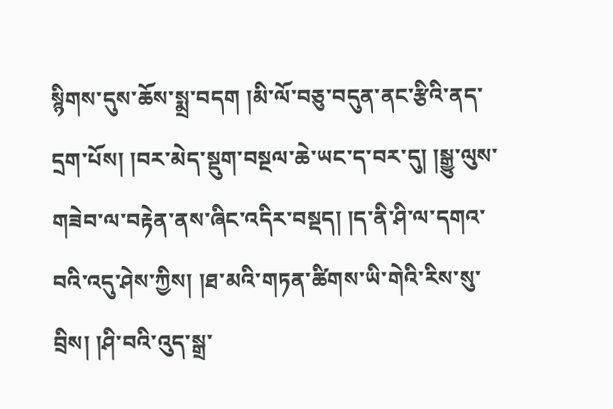སྙིགས་དུས་ཆོས་སྨྲ་བདག །མི་ལོ་བཅུ་བདུན་ནང་རྩིའི་ནད་དྲག་པོས། །བར་མེད་སྡུག་བསྔལ་ཆེ་ཡང་ད་བར་དུ། །སྒྱུ་ལུས་གཟེབ་ལ་བརྟེན་ནས་ཞིང་འདིར་བསྡད། །ད་ནི་ཤི་ལ་དགའ་བའི་འདུ་ཤེས་ཀྱིས། །ཐ་མའི་གཏན་ཚིགས་ཡི་གེའི་རིས་སུ་བྲིས། །ཤི་བའི་འུད་སྒྲ་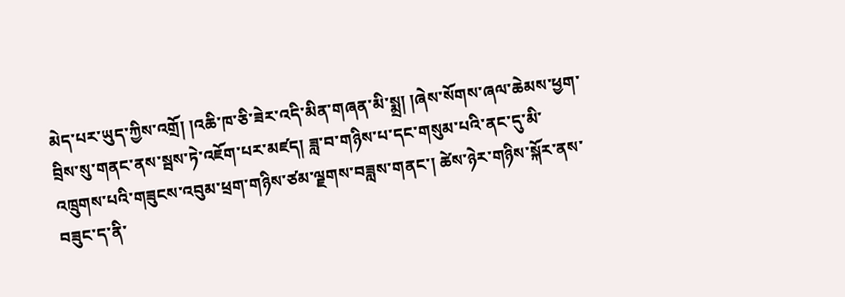མེད་པར་ཡུད་ཀྱིས་འགྲོ། །འཆི་ཁ་ཅི་ཟེར་འདི་མིན་གཞན་མི་སྨྲ། །ཞེས་སོགས་ཞལ་ཆེམས་ཕྱག་བྲིས་སུ་གནང་ནས་སྦས་ཏེ་འཇོག་པར་མཛད། ཟླ་བ་གཉིས་པ་དང་གསུམ་པའི་ནང་དུ་མི་འཁྲུགས་པའི་གཟུངས་འབུམ་ཕྲག་གཉིས་ཙམ་ལྗགས་བཟླས་གནང་། ཚེས་ཉེར་གཉིས་སྐོར་ནས་བཟུང་ད་ནི་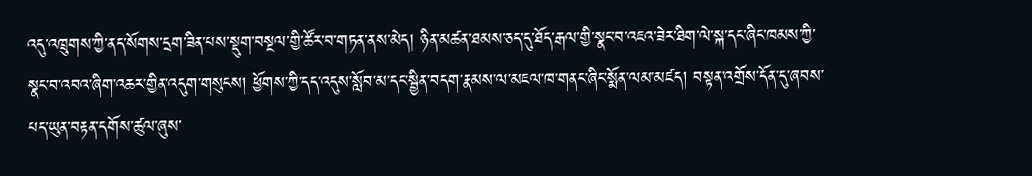འདུ་འཁྲུགས་ཀྱི་ནད་སོགས་དྲག་ཟིན་པས་སྡུག་བསྔལ་གྱི་ཚོར་བ་གཏན་ནས་མེད། ཉིན་མཚན་ཐམས་ཅད་དུ་ཐོད་རྒལ་གྱི་སྣང་བ་འཇའ་ཟེར་ཐིག་ལེ་སྐ་དང་ཞིང་ཁམས་ཀྱི་སྣང་བ་འབའ་ཞིག་འཆར་གྱིན་འདུག་གསུངས། ཕྱོགས་ཀྱི་དད་འདུས་སློབ་མ་དང་སྦྱིན་བདག་རྣམས་ལ་མཇལ་ཁ་གནང་ཞིང་སྨོན་ལམ་མཛད། བསྟན་འགྲོས་དོན་དུ་ཞབས་པད་ཡུན་བརྟན་དགོས་ཚུལ་ཞུས་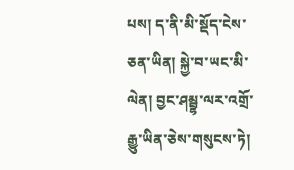པས། ད་ནི་མི་སྡོད་ངེས་ཅན་ཡིན། སྐྱེ་བ་ཡང་མི་ལེན། བྱང་ཤམྦྷ་ལར་འགྲོ་རྒྱུ་ཡིན་ཅེས་གསུངས་ཏེ།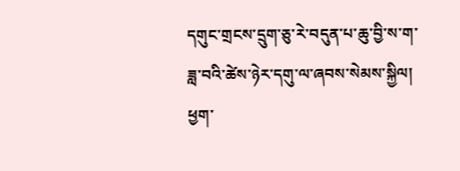དགུང་གྲངས་དྲུག་ཅུ་རེ་བདུན་པ་ཆུ་བྱི་ས་ག་ཟླ་བའི་ཚེས་ཉེར་དགུ་ལ་ཞབས་སེམས་སྐྱིལ། ཕྱག་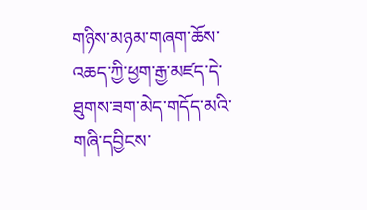གཉིས་མཉམ་གཞག་ཆོས་འཆད་ཀྱི་ཕྱག་རྒྱ་མཛད་དེ་ཐུགས་ཟག་མེད་གདོད་མའི་གཞི་དབྱིངས་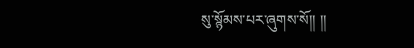སུ་སྙོམས་པར་ཞུགས་སོ།། །།